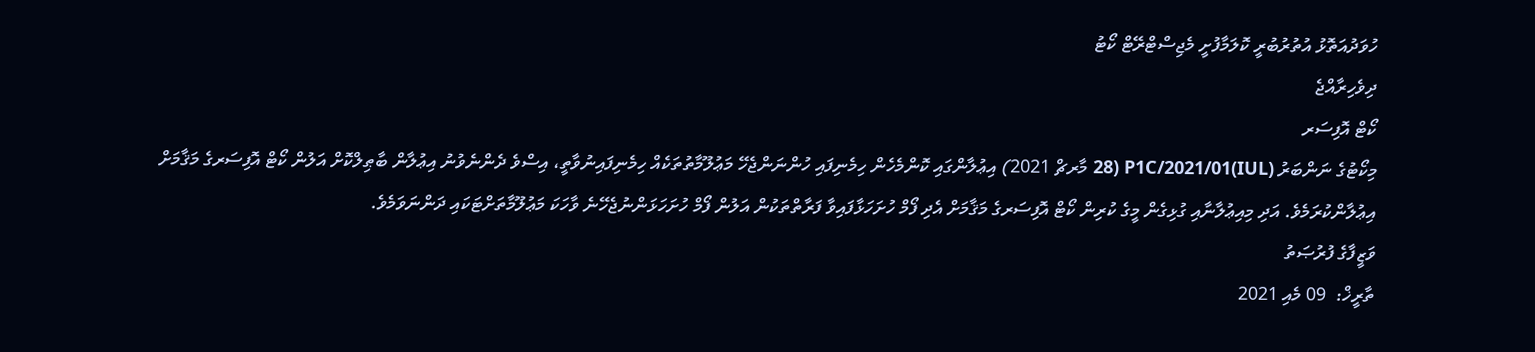ހުވަދުއަތޮޅު އުތުރުބުރީ ކޮލަމާފުށީ މެޖިސްޓްރޭޓް ކޯޓު
ދިވެހިރާއްޖެ
ކޯޓް އޮފިސަރ
މިކޯޓުގެ ނަންބަރު (IUL)P1C/2021/01 (28 މާރޗް 2021) އިޢުލާންގައި ކޮންމެހެން ހިމެނިފައި ހުންނަންޖެހޭ މަޢުލޫމާތުތަކެއް ހިމެނިފައިނުވާތީ، އިސްވެ ދެންނެވުނު އިޢުލާން ބާޠިލްކޮށް އަލުން ކޯޓް އޮފިސަރގެ މަޤާމަށް އިޢުލާންކުރަމެވެ. އަދި މިއިޢުލާނާއި ގުޅިގެން މީގެ ކުރިން ކޯޓް އޮފިސަރގެ މަޤާމަށް އެދި ފޯމް ހުށަހަޅާފައިވާ ފަރާތްތަކުން އަލުން ފޯމް ހުށަހަޅަންނުޖެހޭނެ ވާހަކަ މަޢުލޫމާތަށްޓަކައި ދަންނަވަމެވެ.
ވަޒީފާގެ ފުރުޞަތު
ތާރީޚް:  09 މެއި 2021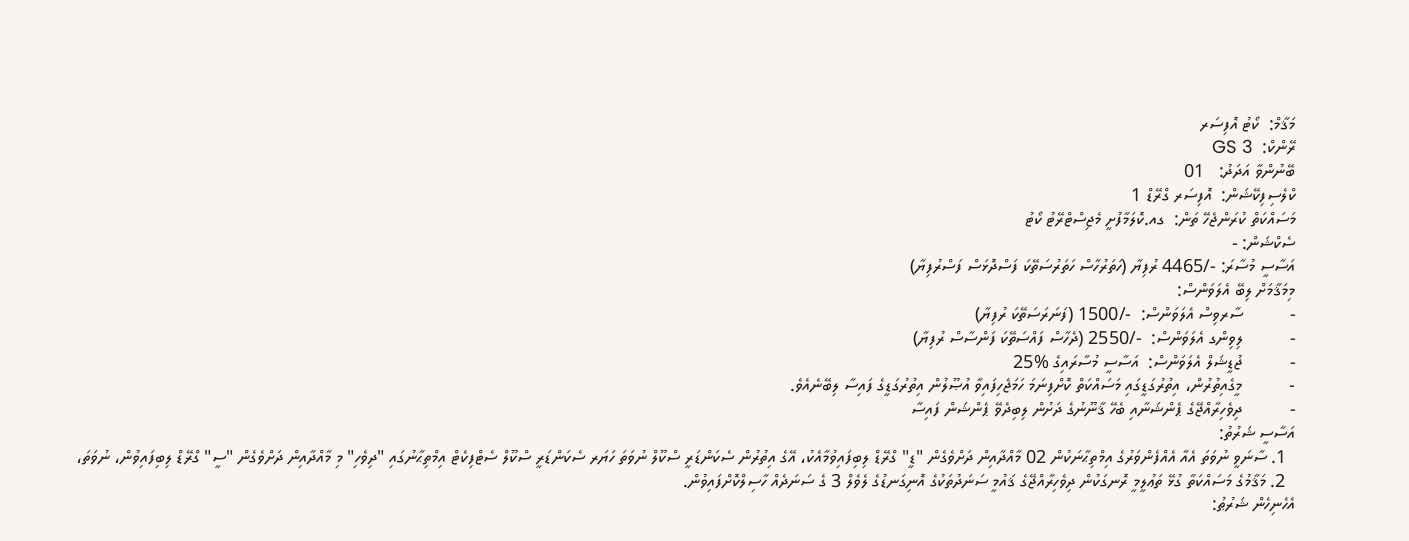މަޤާމް:  ކޯޓު އޮފިސަރ
ރޭންކް:  GS 3
ބޭނުންވާ އަދަދު:   01
ކްލެސިފިކޭޝަން:  އޮފިސަރ ގްރޭޑް 1
މަސައްކަތް ކުރަންޖެހޭ ތަން:  ގއ.ކޮލަމާފުށީ މެޖިސްޓްރޭޓު ކޯޓު
ސެކްޝަން: -
އަސާސީ މުސާރަ: -/4465 ރުފިޔާ (ހަތަރުހާސް ހަތަރުސަތޭކަ ފަސްދޮޅަސް ފަސްރުފިޔާ)
މިމަޤާމަށް ލިބޭ އެލަވަންސް:
-          ސާރވިސް އެލަވަންސް:  -/1500 (ފަނަރަސަތޭކަ ރުފިޔާ)
-          ލިވިންގ އެލަވަންސް:  -/2550 (ދެހާސް ފައްސަތޭކަ ފަންސާސް ރުފިޔާ)
-          ޖުޑީޝަލް އެލަވަންސް:  އަސާސީ މުސާރައިގެ %25
-          މީގެއިތުރުން، އިތުރުގަޑީގައި މަސައްކަތް ކޮށްފިނަމަ ހަމަޖެހިފައިވާ އުޞޫލުން އިތުރުގަޑީގެ ފައިސާ ލިބޭނެއެވެ.
-          ދިވެހިރާއްޖޭގެ ޕެންޝަނާއި ބެހޭ ޤާނޫނުގެ ދަށުން ލިބިދެވޭ ޕެންޝަން ފައިސާ
އަސާސީ ޝަރުތު:
  1. ސާނަވީ ނުވަތަ އެއާ އެއްފެންވަރުގެ އިމްތިޙާނަކުން 02 މާއްދާއިން ދަށްވެގެން "ޑީ" ގްރޭޑް ލިބިފައިވުމާއެކު، އޭގެ އިތުރުން ސެކަންޑަރީ ސްކޫލް ނުވަތަ ހަޔަރ ސެކަންޑަރީ ސްކޫލް ސެޓްފިކެޓް އިމްތިޙާނުގައި "ދިވެހި" މި މާއްދާއިން ދަށްވެގެން "ސީ" ގްރޭޑް ލިބިފައިވުން، ނުވަތަ،
  2. މަޤާމުގެ މަސައްކަތާ ގުޅޭ ތަޢުލީމީ ރޮނގަކުން ދިވެހިރާއްޖޭގެ ޤައުމީ ސަނަދުތަކުގެ އޮނިގަނޑުގެ ލެވެލް 3 ގެ ސަނަދެއް ހާސިލްކޮށްފައިވުން.
އެހެނިހެން ޝަރުޠު: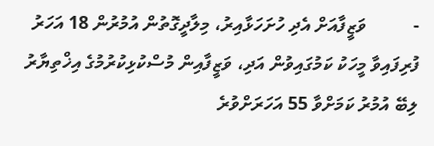-          ވަޒީފާއަށް އެދި ހުށަހަޅާއިރު، މިލާދީގޮތުން އުމުރުން 18 އަހަރު ފުރިފައިވާ މީހަކު ކަމުގައިވުން އަދި، ވަޒީފާއިން މުސްކުޅިކުރުމުގެ އިޚްތިޔާރު ލިބޭ އުމުރު ކަމަށްވާ 55 އަހަރަށްވުރެ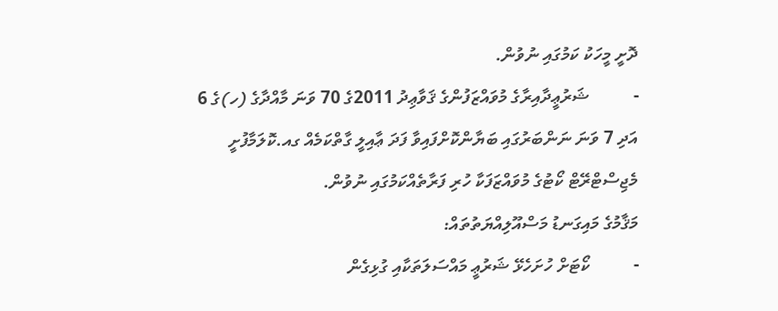ދޮށީ މީހަކު ކަމުގައި ނުވުން.
-          ޝަރުޢީދާއިރާގެ މުވައްޒަފުންގެ ޤަވާޢިދު 2011ގެ 70 ވަނަ މާއްދާގެ (ހ)ގެ 6 އަދި 7 ވަނަ ނަންބަރުގައި ބަޔާންކޮށްފައިވާ ފަދަ ޢާއިލީ ގާތްކަމެއް ގއ.ކޮލަމާފުށީ މެޖިސްޓްރޭޓް ކޯޓުގެ މުވައްޒަފަކާ ހުރި ފަރާތެއްކަމުގައި ނުވުން.
މަޤާމުގެ މައިގަނޑު މަސްއޫލިއްޔަތުތައް:
-          ކޯޓަށް ހުށަހެޅޭ ޝަރުޢީ މައްސަލަތަކާއި ގުޅިގެން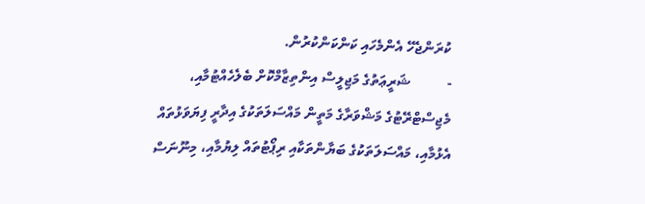ކުރަންޖެހޭ އެންމެހައި ކަންކަންކުރުން.
-          ޝަރީޢަތުގެ މަޖިލީސް އިންތިޒާމްކޮށް ބެލެހެއްޓުމާއި، މެޖިސްޓްރޭޓުގެ މަޝްވަރާގެ މަތީން މައްސަލަތަކުގެ އިދާރީ ފިޔަވަޅުތައް އެޅުމާއި، މައްސަލަތަކުގެ ބަޔާންތަކާއި ރިޕޯޓުތައް ލިޔުމާއި، މިނޫނަސް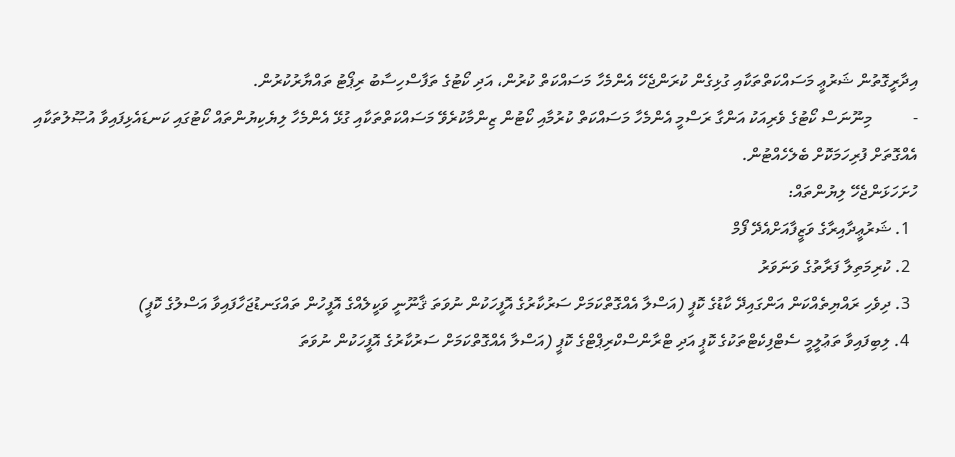އިދާރީގޮތުން ޝަރުޢީ މަސައްކަތްތަކާއި ގުޅިގެން ކުރަންޖެހޭ އެންމެހާ މަސައްކަތް ކުރުން، އަދި ކޯޓުގެ ތަފާސްހިސާބު ރިޕޯޓު ތައްޔާރުކުރުން.
-          މިނޫނަސް ކޯޓުގެ ވެރިއަކު އަންގާ ރަސްމީ އެންމެހާ މަސައްކަތް ކުރުމާއި ކޯޓުން ޒިންމާކުރެވޭ މަސައްކަތްތަކާއި ގުޅޭ އެންމެހާ ލިޔެކިޔުންތައް ކޯޓުގައި ކަނޑައެޅިފައިވާ އުޞޫލުތަކާއި އެއްގޮތަށް ފުރިހަމަކޮށް ބެލެހެއްޓުން.
ހުށަހަޅަންޖެހޭ ލިޔުންތައް:
  1. ޝަރުޢީދާއިރާގެ ވަޒީފާއަށްއެދޭ ފޯމް
  2. ކުރިމަތިލާ ފަރާތުގެ ވަނަވަރު
  3. ދިވެހި ރައްޔިތެއްކަން އަންގައިދޭ ކާޑުގެ ކޮޕީ (އަސްލާ އެއްގޮތްކަމަށް ސަރުކާރުގެ އޮފީހަކުން ނުވަތަ ޤާނޫނީ ވަކީލެއްގެ އޮފީހުން ތައްގަނޑުޖަހާފައިވާ އަސްލުގެ ކޮޕީ)
  4. ލިބިފައިވާ ތަޢުލީމީ ސެޓްފިކެޓްތަކުގެ ކޮޕީ އަދި ޓްރާންސްކްރިޕްޓްގެ ކޮޕީ (އަސްލާ އެއްގޮތްކަމަށް ސަރުކާރުގެ އޮފީހަކުން ނުވަތަ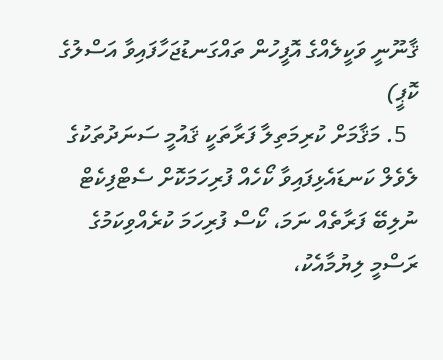ޤާނޫނީ ވަކީލެއްގެ އޮފީހުން ތައްގަނޑުޖަހާފައިވާ އަސްލުގެ ކޮޕީ)
  5. މަޤާމަށް ކުރިމަތިލާ ފަރާތަކީ ޤައުމީ ސަނަދުތަކުގެ ލެވެލް ކަނޑައެޅިފައިވާ ކޯހެއް ފުރިހަމަކޮށް ސެޓްފިކެޓް ނުލިބޭ ފަރާތެއް ނަމަ، ކޯސް ފުރިހަމަ ކުރެއްވިކަމުގެ ރަސްމީ ލިޔުމާއެކު،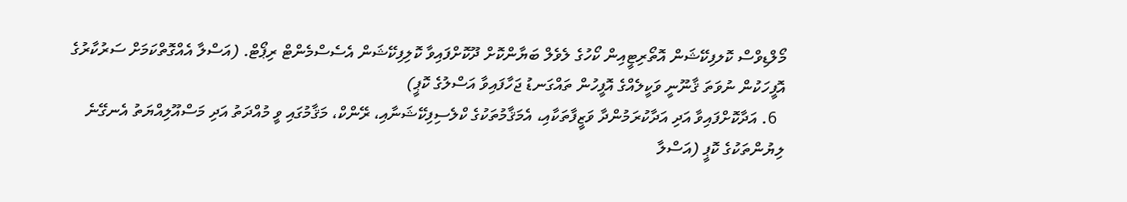މޯލްޑިވްސް ކޮލފިކޭޝަން އޮތޯރިޓީއިން ކޯހުގެ ލެވެލް ބަޔާންކޮށް ދޫކޮށްފައިވާ ކޮލިފިކޭޝަން އެސެސްމެންޓް ރިޕޯޓް. (އަސްލާ އެއްގޮތްކަމަށް ސަރުކާރުގެ އޮފީހަކުން ނުވަތަ ޤާނޫނީ ވަކީލެއްގެ އޮފީހުން ތައްގަނޑު ޖަހާފައިވާ އަސްލުގެ ކޮޕީ)
  6. އަދާކޮށްފައިވާ އަދި އަދާކުރަމުންދާ ވަޒީފާތަކާއި، އެމަޤާމުތަކުގެ ކްލެސިފިކޭޝަނާއި، ރޭންކް، މަޤާމުގައި ވީ މުއްދަތު އަދި މަސްއޫލިއްޔަތު އެނގޭނެ ލިޔުންތަކުގެ ކޮޕީ (އަސްލާ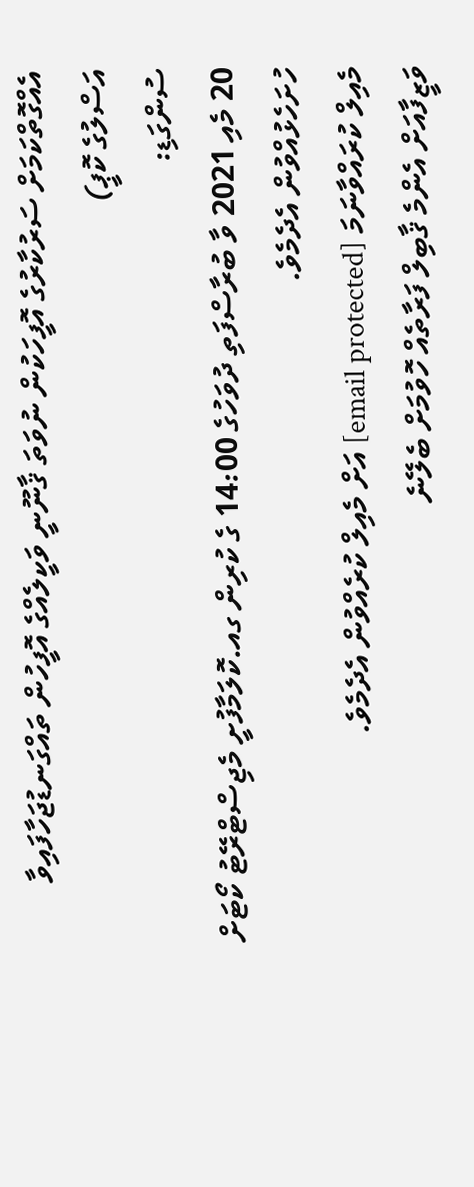އެއްގޮތްކަމަށް ސަރުކާރުގެ އޮފީހަކުން ނުވަތަ ޤާނޫނީ ވަކީލެއްގެ އޮފީހުން ތައްގަނޑުޖަހާފައިވާ އަސްލުގެ ކޮޕީ)
ސުންގަޑި:
20 މެއި 2021 ވާ ބުރާސްފަތި ދުވަހުގެ 14:00 ގެ ކުރިން ގއ.ކޮލަމާފުށީ މެޖިސްޓްރޭޓު ކޯޓަށް ހުށަހެޅުއްވުން އެދެމެވެ.
މެއިލް ކުރައްވާނަމަ [email protected] އަށް މެއިލް ކުރެއްވުން އެދެމެވެ.
ވަޒީފާއަށް އެންމެ ޤާބިލް ފަރާތެއް ހޮވުމަށް ބެލޭނެ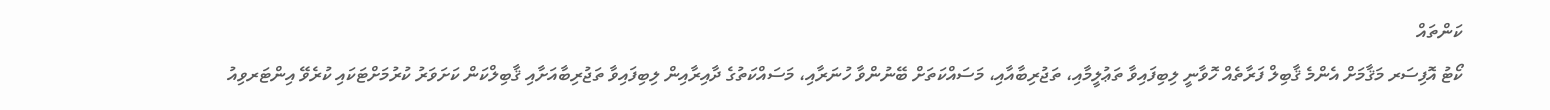ކަންތައް
ކޯޓު އޮފިސަރ މަޤާމަށް އެންމެ ޤާބިލް ފަރާތެއް ހޮވާނީ ލިބިފައިވާ ތަޢުލީމާއި، ތަޖުރިބާއާއި، މަސައްކަތަށް ބޭނުންވާ ހުނަރާއި، މަސައްކަތުގެ ދާއިރާއިން ލިބިފައިވާ ތަޖުރިބާއަށާއި ޤާބިލްކަން ކަށަވަރު ކުރުމަށްޓަކައި ކުރެވޭ އިންޓަރވިއު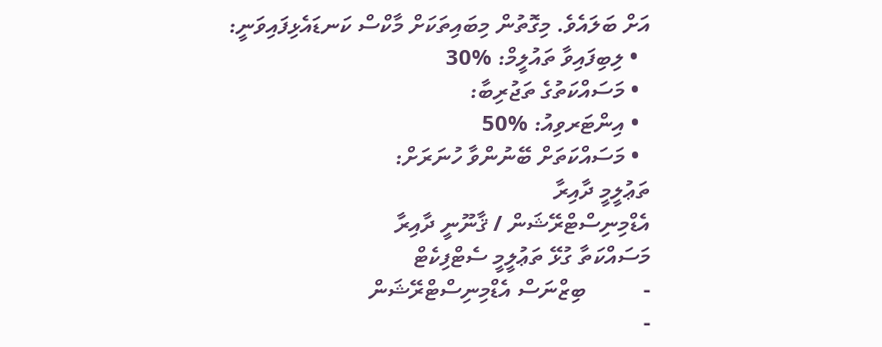އަށް ބަލައެވެ. މިގޮތުން މިބައިތަކަށް މާކްސް ކަނޑައެޅިފައިވަނީ:
  • ލިބިފައިވާ ތައުލީމް: %30
  • މަސައްކަތުގެ ތަޖުރިބާ:
  • އިންޓަރވިއު: %50
  • މަސައްކަތަށް ބޭނުންވާ ހުނަރަށް:
ތަޢުލީމީ ދާއިރާ
އެޑްމިނިސްޓްރޭޝަން / ޤާނޫނީ ދާއިރާ
މަސައްކަތާ ގުޅޭ ތަޢުލީމީ ސެޓްފިކެޓް
-          ބިޒްނަސް އެޑްމިނިސްޓްރޭޝަން
-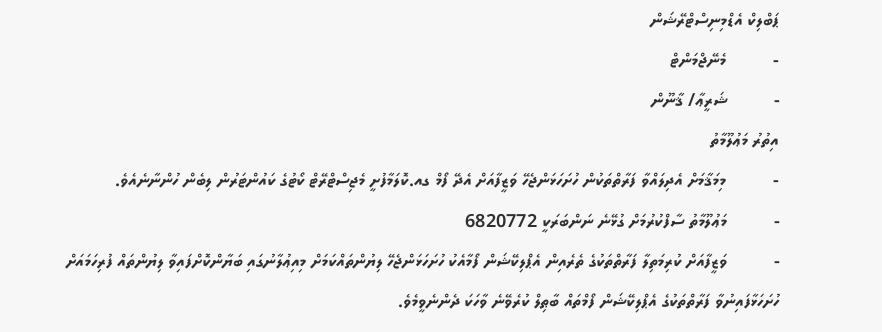ޕަބްލިކް އެޑްމިނިސްޓްރޭޝަން
-          މެނޭޖްމަންޓް
-          ޝަރީޢާ/ ޤާނޫން
އިތުރު މަޢުލޫމާތު
-          މިމަޤާމަށް އެދިލައްވާ ފަރާތްތަކުން ހުށަހަޅަންޖެހޭ ވަޒީފާއަށް އެދޭ ފޯމް ގއ.ކޮލަމާފުށީ މެޖިސްޓްރޭޓް ކޯޓުގެ ކައުންޓަރުން ލިބެން ހުންނާނެއެވެ.
-          މަޢުލޫމާތު ސާފްކުރުމަށް ގުޅޭނެ ނަންބަރަކީ 6820772
-          ވަޒީފާއަށް ކުރިމަތިލާ ފަރާތްތަކުގެ ތެރެއިން އެޕްލިކޭޝަން ފޯމާއެކު ހުށަހަޅަންޖެހޭ ލިޔުންތައްކަމަށް މިއިޢުލާނުގައި ބަޔާންކޮށްފައިވާ ލިޔުންތައް ފުރިހަމައަށް ހުށަހަޅާފައިނުވާ ފަރާތްތަކުގެ އެޕްލިކޭޝަން ފޯމްތައް ބާޠިލް ކުރެވޭނެ ވާހަކަ ދެންނެވީމެވެ.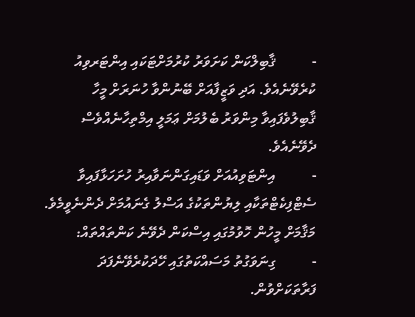-          ޤާބިލްކަން ކަށަވަރު ކުރުމަށްޓަކައި އިންޓަރވިއު ކުރެވޭނެއެވެ. އަދި ވަޒީފާއަށް ބޭނުންވާ ހުނަރަށް މީހާ ޤާބިލުވެފައިވާ މިންވަރު ބެލުމަށް ޢަމަލީ އިމްތިހާނެއްވެސް ދެވޭނެއެވެ.
-          އިންޓަވިއުއަށް ވަޑައިގަންނަވާއިރު ހުށަހަޅާފައިވާ ސެޓްފިކެޓްތަކާއި ލިޔުންތަކުގެ އަސްލު ގެނައުމަށް ދެންނެވީމެވެ.
މަޤާމަށް މީހުން ހޮވުމުގައި އިސްކަން ދެވޭނެ ކަންތައްތައް:
-          ގިނަވަގުތު މަސައްކަތުގައި ހޭދަކުރެވޭނެފަދަ ފަރާތަކަށްވުން.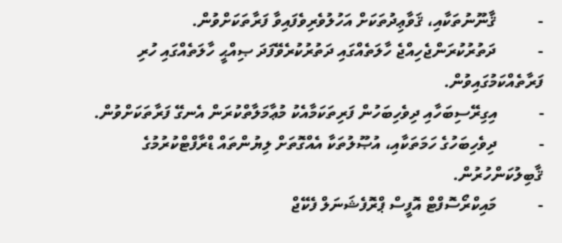-          ޤާނޫނުތަކާއި، ޤަވާޢިދުތަކަށް އަހުލުވެރިވެފައިވާ ފަރާތަކަށްވުން.
-          ދަތުރުކުރަންޖެހިއްޖެ ހާލަތެއްގައި ދަތުރުކުރެވޭފަދަ ޞިއްޙީ ހާލަތެއްގައި ހުރި ފަރާތެއްކަމުގައިވުން.
-          އިގިރޭސިބަހާއި ދިވެހިބަހުން ފަރިތަކަމާއެކު މުޢާމަލާތްކުރަން އެނގޭ ފަރާތަކަށްވުން.
-          ދިވެހިބަހުގެ ހަމަތަކާއި، އުޞޫލުތަކާ އެއްގޮތަށް ލިޔުންތައް ޑްރާފްޓްކުރުމުގެ ޤާބިލުކަންހުރުން.
-          މައިކްރޯސޮފްޓް އޮފީސް ޕްރޮފެޝަނަލް ފެކޭޖް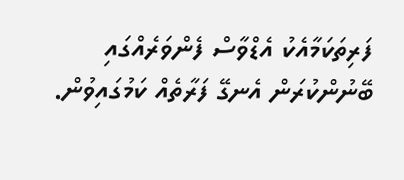ފަރިތަކަމާއެކު އެޑްވާސް ފެންވަރެއްގައި ބޭނުންކުރަން އެނގޭ ފަރާތެއް ކަމުގައިވުން.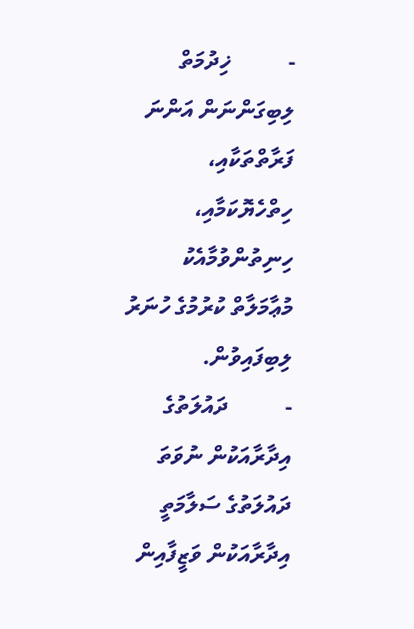-          ޚިދުމަތް ލިބިގަންނަން އަންނަ ފަރާތްތަކާއި، ހިތްހެޔޮކަމާއި، ހިނިތުންވުމާއެކު މުޢާމަލާތް ކުރުމުގެ ހުނަރު ލިބިފައިވުން.
-          ދައުލަތުގެ އިދާރާއަކުން ނުވަތަ ދައުލަތުގެ ސަލާމަތީ އިދާރާއަކުން ވަޒީފާއިން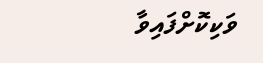ވަކިކޮށްފައިވާ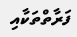ފަރާތްތަކާއި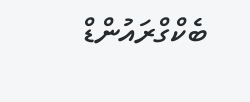ބެކްގްރައުންޑް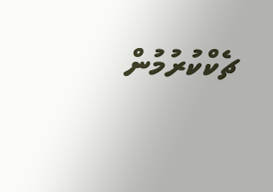ޗެކްކުރުމުން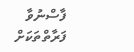ފާސްނުވާ ފަރާތްތަކަށް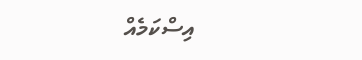އިސްކަމެއް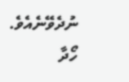ނުދެވޭނެއެވެ.
ހޯދާ